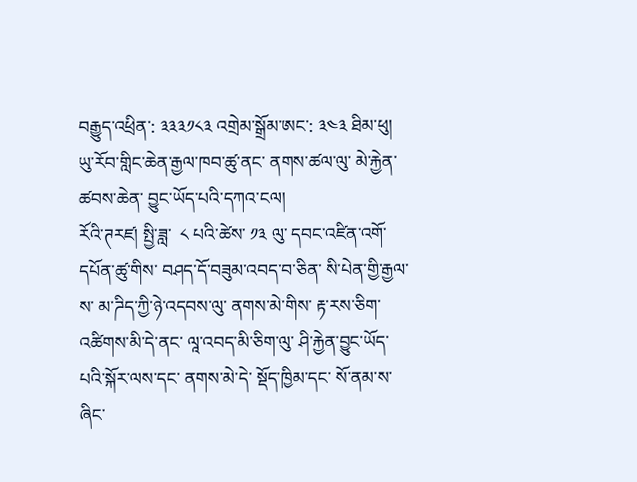བརྒྱུད་འཕྲིན་: ༣༣༣༡༨༣ འགྲེམ་སྒྲོམ་ཨང་: ༣༤༣ ཐིམ་ཕུ།
ཡུ་རོབ་གླིང་ཆེན་རྒྱལ་ཁབ་ཚུ་ནང་ ནགས་ཚལ་ལུ་ མེ་རྐྱེན་ཚབས་ཆེན་ བྱུང་ཡོད་པའི་དཀའ་ངལ།
རོའི་ཊརཛ། སྤྱི་ཟླ་  ༨ པའི་ཚེས་ ༡༣ ལུ་ དབང་འཛིན་འགོ་དཔོན་ཚུ་གིས་ བཤད་དོ་བཟུམ་འབད་བ་ཅིན་ སི་པེན་གྱི་རྒྱལ་ས་ མ་ཌིད་ཀྱི་ཉེ་འདབས་ལུ་ ནགས་མེ་གིས་ རྟ་རས་ཅིག་ འཚིགས་མི་དེ་ནང་ ལཱ་འབད་མི་ཅིག་ལུ་ ཤི་རྐྱེན་བྱུང་ཡོད་པའི་སྐོར་ལས་དང་ ནགས་མེ་དེ་ སྡོད་ཁྱིམ་དང་ སོ་ནམ་ས་ཞིང་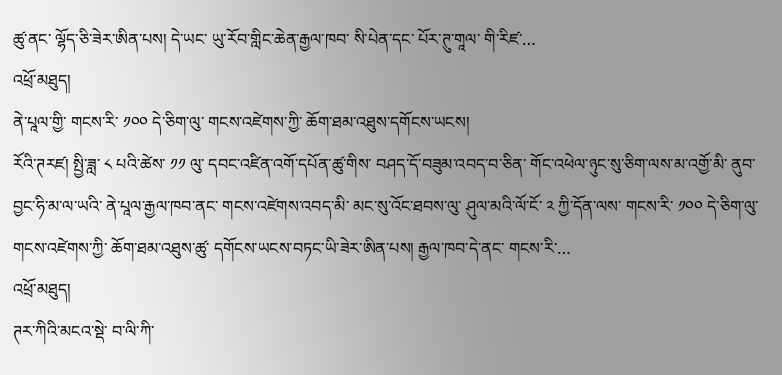ཚུ་ནང་ ལྷོད་ཅི་ཟེར་ཨིན་པས། དེ་ཡང་ ཡུ་རོབ་གླིང་ཆེན་རྒྱལ་ཁབ་ སི་པེན་དང་ པོར་ཊུ་གཱལ་ གི་རིཛ་…
འཕྲོ་མཐུད།
ནེ་པཱལ་གྱི་ གངས་རི་ ༡༠༠ དེ་ཅིག་ལུ་ གངས་འཛེགས་ཀྱི་ ཆོག་ཐམ་འཐུས་དགོངས་ཡངས།
རོའི་ཊརཛ། སྤྱི་ཟླ་ ༨ པའི་ཚེས་ ༡༡ ལུ་ དབང་འཛིན་འགོ་དཔོན་ཚུ་གིས་ བཤད་དོ་བཟུམ་འབད་བ་ཅིན་ གོང་འཕེལ་ཉུང་སུ་ཅིག་ལས་མ་འགྱོ་མི་ ནུབ་བྱང་ཧི་མ་ལ་ཡའི་ ནེ་པཱལ་རྒྱལ་ཁབ་ནང་ གངས་འཛེགས་འབད་མི་ མང་སུ་འོང་ཐབས་ལུ་ ཤུལ་མའི་ལོ་ངོ་ ༢ ཀྱི་དོན་ལས་ གངས་རི་ ༡༠༠ དེ་ཅིག་ལུ་ གངས་འཛེགས་ཀྱི་ ཆོག་ཐམ་འཐུས་ཚུ་ དགོངས་ཡངས་བཏང་ཡི་ཟེར་ཨིན་པས། རྒྱལ་ཁབ་དེ་ནང་ གངས་རི་…
འཕྲོ་མཐུད།
ཊར་ཀིའི་མངའ་སྡེ་ བ་ལི་ཀི་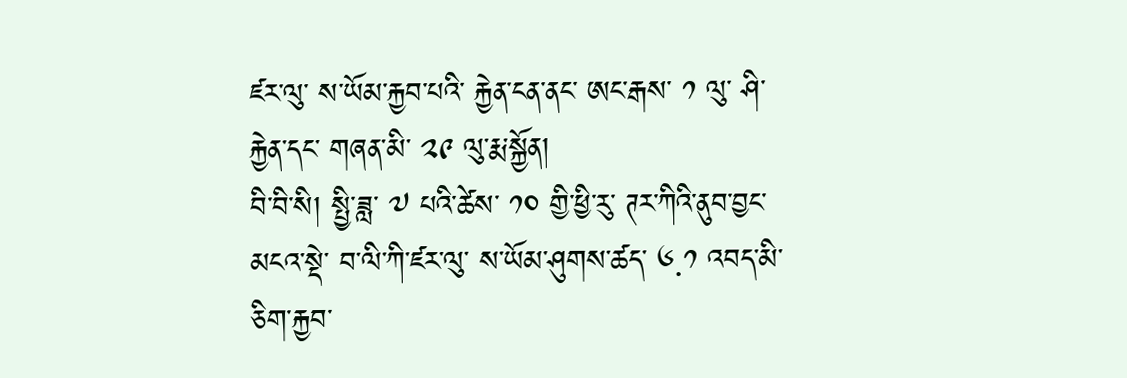ཛར་ལུ་ ས་ཡོམ་རྐྱབ་པའི་ རྐྱེན་ངན་ནང་ ཨང་རྒས་ ༡ ལུ་ ཤི་རྐྱེན་དང་ གཞན་མི་ ༢༩ ལུ་རྨ་སྐྱོན།
བི་བི་སི། སྤྱི་ཟླ་ ༧ པའི་ཚེས་ ༡༠ གྱི་ཕྱི་རུ་ ཊར་ཀིའི་ནུབ་བྱང་མངའ་སྡེ་ བ་ལི་ཀི་ཛར་ལུ་ ས་ཡོམ་ཤུགས་ཚད་ ༦.༡ འབད་མི་ཅིག་རྐྱབ་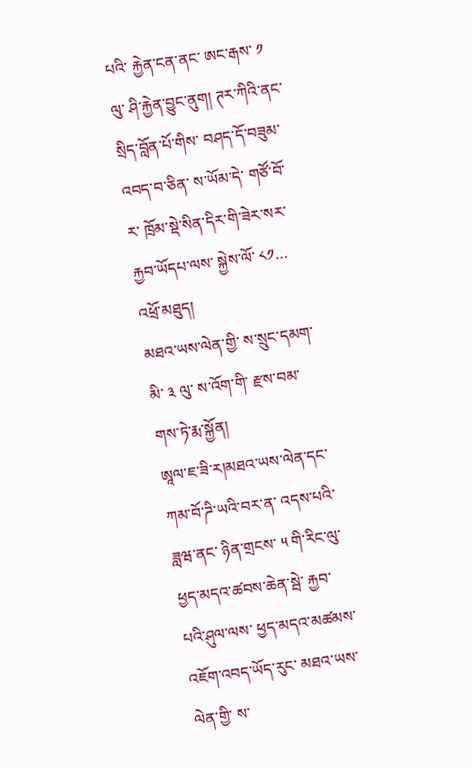པའི་ རྐྱེན་ངན་ནང་ ཨང་རྒས་ ༡ ལུ་ ཤི་རྐྱེན་བྱུང་ནུག། ཊར་ཀིའི་ནང་སྲིད་བློན་པོ་གིས་ བཤད་དོ་བཟུམ་འབད་བ་ཅིན་ ས་ཡོམ་དེ་ གཙོ་བོ་ར་ ཁྲོམ་སྡེ་སིན་དིར་གི་ཟེར་སར་ རྐྱབ་ཡོདཔ་ལས་ སྐྱེས་ལོ་ ༨༡…
འཕྲོ་མཐུད།
མཐའ་ཡས་ལེན་གྱི་ ས་སྲུང་དམག་མི་ ༣ ལུ་ ས་འོག་གི་ རྫས་བམ་གས་ཏེ་རྨ་སྐྱོན།
ཨཱལ་ཇ་ཟི་ར།མཐའ་ཡས་ལེན་དང་ ཀམ་བོ་ཌི་ཡའི་བར་ན་ འདས་པའི་ཟླཝ་ནང་ ཉིན་གྲངས་ ༥ གི་རིང་ལུ་ ཕྱད་མདའ་ཚབས་ཆེན་སྦེ་ རྐྱབ་པའི་ཤུལ་ལས་ ཕྱད་མདའ་མཚམས་འཇོག་འབད་ཡོད་རུང་ མཐའ་ཡས་ལེན་གྱི་ ས་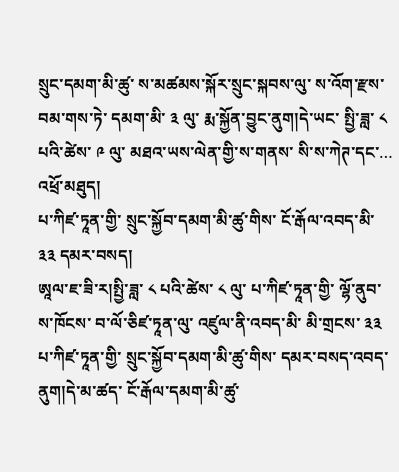སྲུང་དམག་མི་ཚུ་ ས་མཚམས་སྐོར་སྲུང་སྐབས་ལུ་ ས་འོག་རྫས་བམ་གས་ཏེ་ དམག་མི་ ༣ ལུ་ རྨ་སྐྱོན་བྱུང་ནུག།དེ་ཡང་ སྤྱི་ཟླ་ ༨ པའི་ཚེས་ ༩ ལུ་ མཐའ་ཡས་ལེན་གྱི་ས་གནས་ སི་ས་ཀེཊ་དང་…
འཕྲོ་མཐུད།
པ་ཀིཛ་ཏཱན་གྱི་ སྲུང་སྐྱོབ་དམག་མི་ཚུ་གིས་ ངོ་རྒོལ་འབད་མི་ ༣༣ དམར་བསད།
ཨཱལ་ཇ་ཟི་ར།སྤྱི་ཟླ་ ༨ པའི་ཚེས་ ༨ ལུ་ པ་ཀིཛ་ཏཱན་གྱི་ ལྷོ་ནུབ་ས་ཁོངས་ བ་ལོ་ཅིཛ་ཏཱན་ལུ་ འཛུལ་ནི་འབད་མི་ མི་གྲངས་ ༣༣ པ་ཀིཛ་ཏཱན་གྱི་ སྲུང་སྐྱོབ་དམག་མི་ཚུ་གིས་ དམར་བསད་འབད་ནུག།དེ་མ་ཚད་ ངོ་རྒོལ་དམག་མི་ཚུ་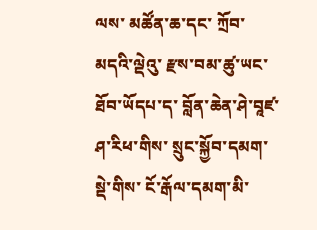ལས་ མཚོན་ཆ་དང་ ཀྲོབ་མདའི་ལྡེའུ་ རྫས་བམ་ཚུ་ཡང་ ཐོབ་ཡོདཔ་ད་ བློན་ཆེན་ཤེ་བཱཛ་ཤ་རིཕ་གིས་ སྲུང་སྐྱོབ་དམག་སྡེ་གིས་ ངོ་རྒོལ་དམག་མི་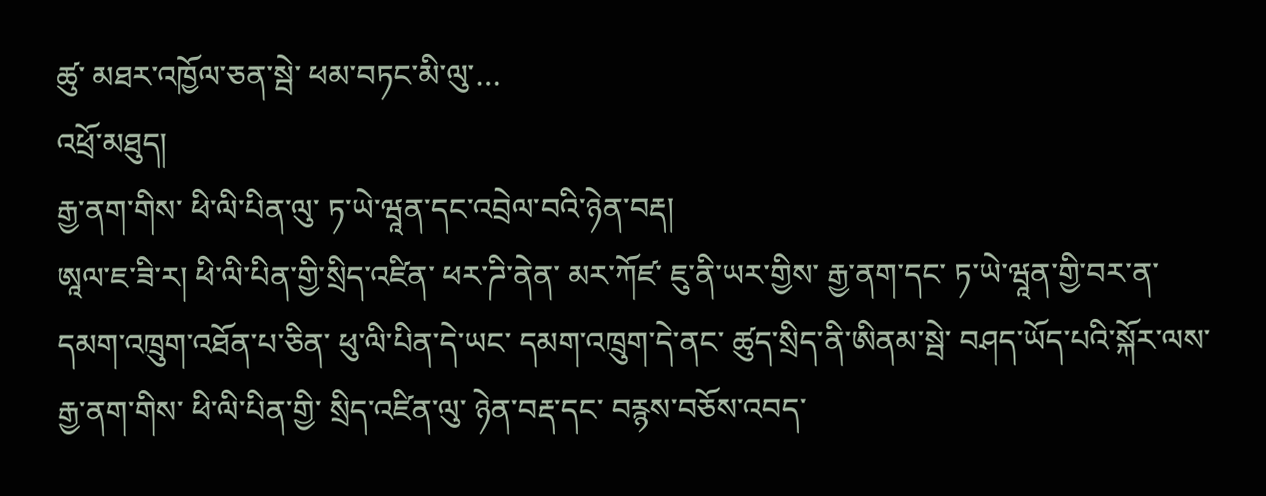ཚུ་ མཐར་འཁྱོལ་ཅན་སྦེ་ ཕམ་བཏང་མི་ལུ་…
འཕྲོ་མཐུད།
རྒྱ་ནག་གིས་ ཕི་ལི་པིན་ལུ་ ཏ་ཡེ་ཝཱན་དང་འབྲེལ་བའི་ཉེན་བརྡ།
ཨཱལ་ཇ་ཟི་ར། ཕི་ལི་པིན་གྱི་སྲིད་འཛིན་ ཕར་ཌི་ནེན་ མར་ཀོཛ་ ཇུ་ནི་ཡར་གྱིས་ རྒྱ་ནག་དང་ ཏ་ཡེ་ཝཱན་གྱི་བར་ན་ དམག་འཁྲུག་འཐོན་པ་ཅིན་ ཕུ་ལི་པིན་དེ་ཡང་ དམག་འཁྲུག་དེ་ནང་ ཚུད་སྲིད་ནི་ཨིནམ་སྦེ་ བཤད་ཡོད་པའི་སྐོར་ལས་ རྒྱ་ནག་གིས་ ཕི་ལི་པིན་གྱི་ སྲིད་འཛིན་ལུ་ ཉེན་བརྡ་དང་ བརྙས་བཅོས་འབད་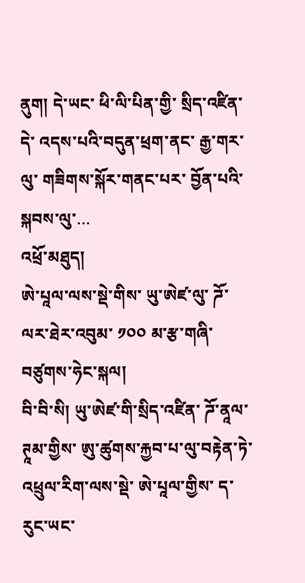ནུག། དེ་ཡང་ ཕི་ལི་པིན་གྱི་ སྲིད་འཛིན་དེ་ འདས་པའི་བདུན་ཕྲག་ནང་ རྒྱ་གར་ལུ་ གཟིགས་སྐོར་གནང་པར་ བྱོན་པའི་སྐབས་ལུ་…
འཕྲོ་མཐུད།
ཨེ་པཱལ་ལས་སྡེ་གིས་ ཡུ་ཨེཛ་ལུ་ ཌོ་ལར་ཐེར་འབུམ་ ༡༠༠ མ་རྩ་གཞི་བཙུགས་ཧེང་སྐལ།
བི་བི་སི། ཡུ་ཨེཛ་གི་སྲིད་འཛིན་ ཌོ་ནཱལ་ཊཱམ་གྱིས་ ཨུ་ཚུགས་རྐྱབ་པ་ལུ་བརྟེན་ཏེ་ འཕྲུལ་རིག་ལས་སྡེ་ ཨེ་པཱལ་གྱིས་ ད་རུང་ཡང་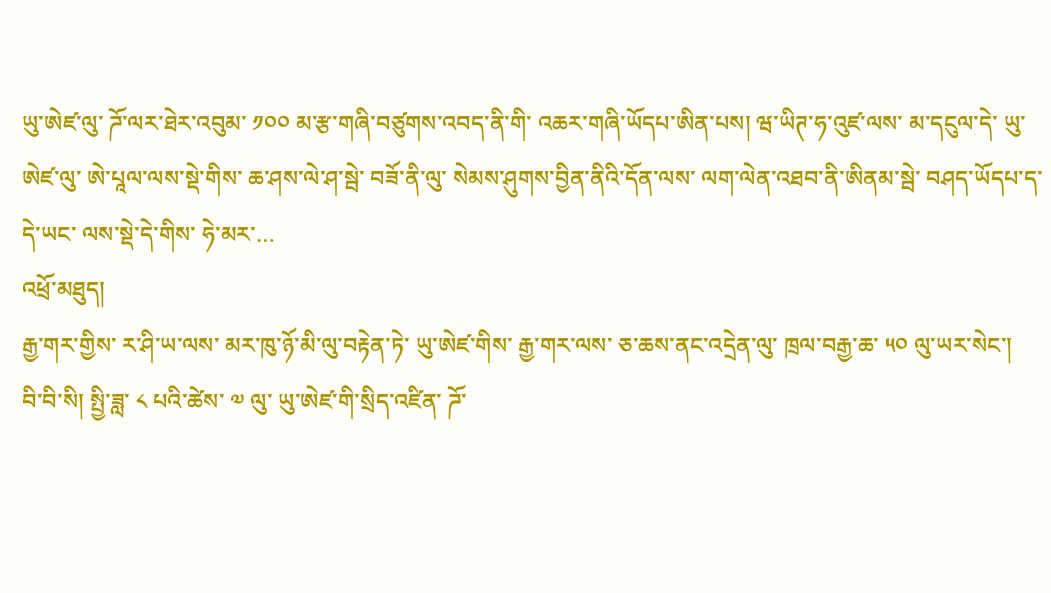ཡུ་ཨེཛ་ལུ་ ཌོ་ལར་ཐེར་འབུམ་ ༡༠༠ མ་རྩ་གཞི་བཙུགས་འབད་ནི་གི་ འཆར་གཞི་ཡོདཔ་ཨིན་པས། ཝ་ཡིཊ་ཧ་འུཛ་ལས་ མ་དངུལ་དེ་ ཡུ་ཨེཛ་ལུ་ ཨེ་པཱལ་ལས་སྡེ་གིས་ ཆ་ཤས་ལེ་ཤ་སྦེ་ བཟོ་ནི་ལུ་ སེམས་ཤུགས་བྱིན་ནིའི་དོན་ལས་ ལག་ལེན་འཐབ་ནི་ཨིནམ་སྦེ་ བཤད་ཡོདཔ་ད་ དེ་ཡང་ ལས་སྡེ་དེ་གིས་ ཧེ་མར་…
འཕྲོ་མཐུད།
རྒྱ་གར་གྱིས་ ར་ཤི་ཡ་ལས་ མར་ཁུ་ཉོ་མི་ལུ་བརྟེན་ཏེ་ ཡུ་ཨེཛ་གིས་ རྒྱ་གར་ལས་ ཅ་ཆས་ནང་འདྲེན་ལུ་ ཁྲལ་བརྒྱ་ཆ་ ༥༠ ལུ་ཡར་སེང་།
བི་བི་སི། སྤྱི་ཟླ་ ༨ པའི་ཚེས་ ༧ ལུ་ ཡུ་ཨེཛ་གི་སྲིད་འཛིན་ ཌོ་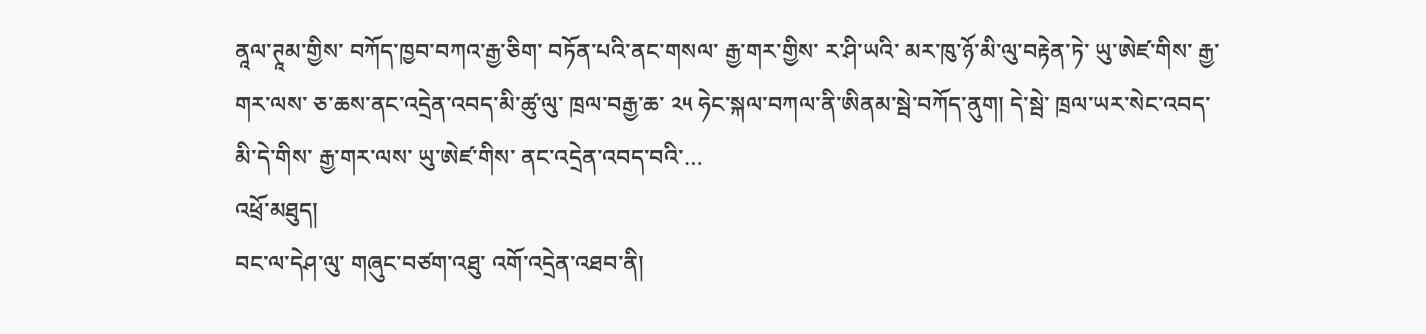ནཱལ་ཊཱམ་གྱིས་ བཀོད་ཁྱབ་བཀའ་རྒྱ་ཅིག་ བཏོན་པའི་ནང་གསལ་ རྒྱ་གར་གྱིས་ ར་ཤི་ཡའི་ མར་ཁུ་ཉོ་མི་ལུ་བརྟེན་ཏེ་ ཡུ་ཨེཛ་གིས་ རྒྱ་གར་ལས་ ཅ་ཆས་ནང་འདྲེན་འབད་མི་ཚུ་ལུ་ ཁྲལ་བརྒྱ་ཆ་ ༢༥ ཧེང་སྐལ་བཀལ་ནི་ཨིནམ་སྦེ་བཀོད་ནུག། དེ་སྦེ་ ཁྲལ་ཡར་སེང་འབད་མི་དེ་གིས་ རྒྱ་གར་ལས་ ཡུ་ཨེཛ་གིས་ ནང་འདྲེན་འབད་བའི་…
འཕྲོ་མཐུད།
བང་ལ་དེཤ་ལུ་ གཞུང་བཙག་འཐུ་ འགོ་འདྲེན་འཐབ་ནི།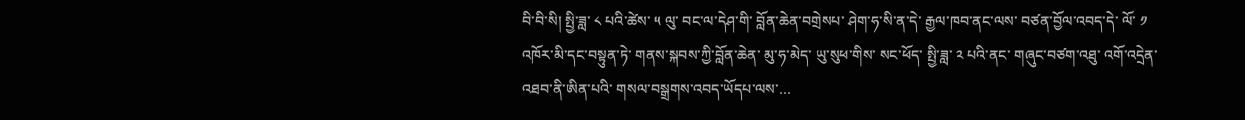བི་བི་སི། སྤྱི་ཟླ་ ༨ པའི་ཚེས་ ༥ ལུ་ བང་ལ་དེཤ་གི་ བློན་ཆེན་བགྲེསཔ་ ཤེག་ཧ་སི་ན་དེ་ རྒྱལ་ཁབ་ནང་ལས་ བཙན་བྱོལ་འབད་དེ་ ལོ་ ༡ འཁོར་མི་དང་བསྟུན་ཏེ་ གནས་སྐབས་ཀྱི་བློན་ཆེན་ མུ་ཧ་མེད་ ཡུ་སུཕ་གིས་ སང་ཕོད་ སྤྱི་ཟླ་ ༢ པའི་ནང་ གཞུང་བཙག་འཐུ་ འགོ་འདྲེན་འཐབ་ནི་ཨིན་པའི་ གསལ་བསྒྲགས་འབད་ཡོདཔ་ལས་…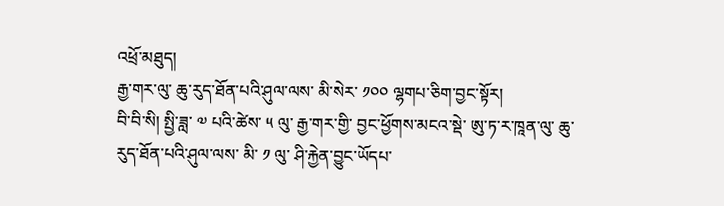འཕྲོ་མཐུད།
རྒྱ་གར་ལུ་ ཆུ་རུད་ཐོན་པའི་ཤུལ་ལས་ མི་སེར་ ༡༠༠ ལྷགཔ་ཅིག་བྱང་སྟོར།
བི་བི་སི། སྤྱི་ཟླ་ ༧ པའི་ཚེས་ ༥ ལུ་ རྒྱ་གར་གྱི་ བྱང་ཕྱོགས་མངའ་སྡེ་ ཨུ་ཏ་ར་ཁཱན་ལུ་ ཆུ་རུད་ཐོན་པའི་ཤུལ་ལས་ མི་ ༡ ལུ་ ཤི་རྐྱེན་བྱུང་ཡོདཔ་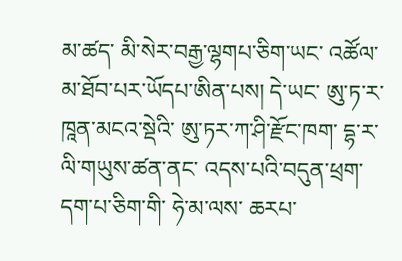མ་ཚད་ མི་སེར་བརྒྱ་ལྷགཔ་ཅིག་ཡང་ འཚོལ་མ་ཐོབ་པར་ཡོདཔ་ཨིན་པས། དེ་ཡང་ ཨུ་ཏ་ར་ཁཱན་མངའ་སྡེའི་ ཨུ་ཏར་ཀ་ཤི་རྫོང་ཁག་ དྷ་ར་ལི་གཡུས་ཚན་ནང་ འདས་པའི་བདུན་ཕྲག་དག་པ་ཅིག་གི་ ཧེ་མ་ལས་ ཆརཔ་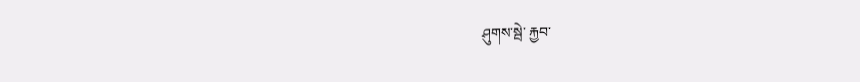ཤུགས་སྦེ་ རྐྱབ་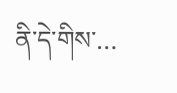ནི་དེ་གིས་…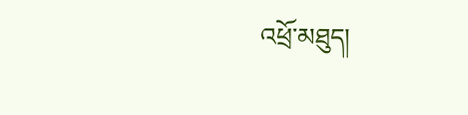འཕྲོ་མཐུད།